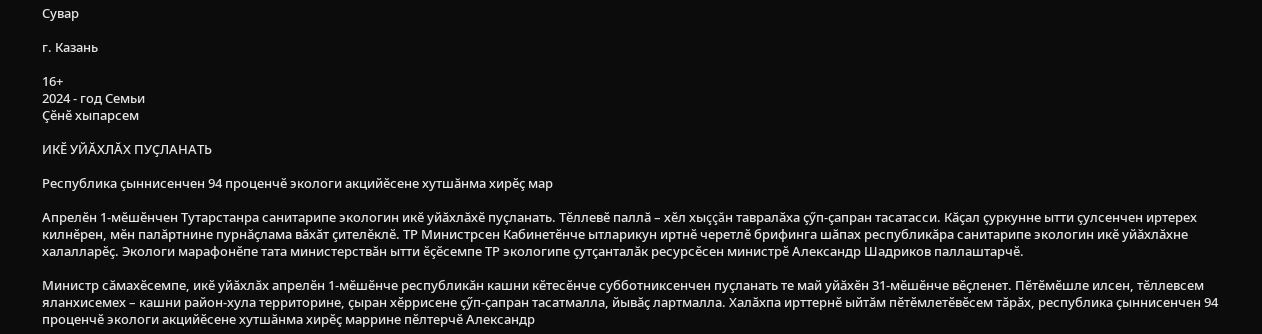Сувар

г. Казань

16+
2024 - год Семьи
Çӗнӗ хыпарсем

ИКӖ УЙĂХЛĂХ ПУÇЛАНАТЬ

Республика çыннисенчен 94 проценчӗ экологи акцийӗсене хутшăнма хирӗç мар

Апрелӗн 1-мӗшӗнчен Тутарстанра санитарипе экологин икӗ уйăхлăхӗ пуçланать. Тӗллевӗ паллă – хӗл хыççăн тавралăха çӳп-çапран тасатасси. Кăçал çуркунне ытти çулсенчен иртерех килнӗрен, мӗн палăртнине пурнăçлама вăхăт çителӗклӗ. ТР Министрсен Кабинетӗнче ытларикун иртнӗ черетлӗ брифинга шăпах республикăра санитарипе экологин икӗ уйăхлăхне халалларӗç. Экологи марафонӗпе тата министерствăн ытти ӗçӗсемпе ТР экологипе çутçанталăк ресурсӗсен министрӗ Александр Шадриков паллаштарчӗ.

Министр сăмахӗсемпе, икӗ уйăхлăх апрелӗн 1-мӗшӗнче республикăн кашни кӗтесӗнче субботниксенчен пуçланать те май уйăхӗн 31-мӗшӗнче вӗçленет. Пӗтӗмӗшле илсен, тӗллевсем яланхисемех – кашни район-хула территорине, çыран хӗррисене çӳп-çапран тасатмалла, йывăç лартмалла. Халăхпа ирттернӗ ыйтăм пӗтӗмлетӗвӗсем тăрăх, республика çыннисенчен 94 проценчӗ экологи акцийӗсене хутшăнма хирӗç маррине пӗлтерчӗ Александр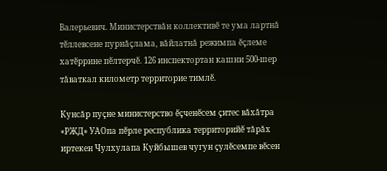Валерьевич. Министерствăн коллективӗ те ума лартнă тӗллевсене пурнăçлама, вăйлатнă режимпа ӗçлеме хатӗррине пӗлтерчӗ. 126 инспектортан кашни 500-шер тăваткал километр территорие тимлӗ.

Кунсăр пуçне министерство ӗçченӗсем çитес вăхăтра «РЖД» УАОпа пӗрле республика территорийӗ тăрăх иртекен Чулхулапа Куйбышев чугун çулӗсемпе вӗсен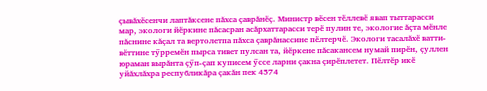çывăхӗсенчи лаптăксене пăхса çаврăнӗç. Министр вӗсен тӗллевӗ явап тыттарасси мар, экологи йӗркине пăсасран асăрхаттарасси терӗ пулин те, экологие ăçта мӗнле пăснине кăçал та вертолетпа пăхса çаврăнассине пӗлтерчӗ. Экологи тасалăхӗ ватти-вӗттине тӳрремӗн пырса тивет пулсан та, йӗркене пăсакансем нумай пирӗн, çуллен юраман вырăнта çӳп-çап куписем ӳссе ларни çакна çирӗплетет. Пӗлтӗр икӗ уйăхлăхра республикăра çакăн пек 4574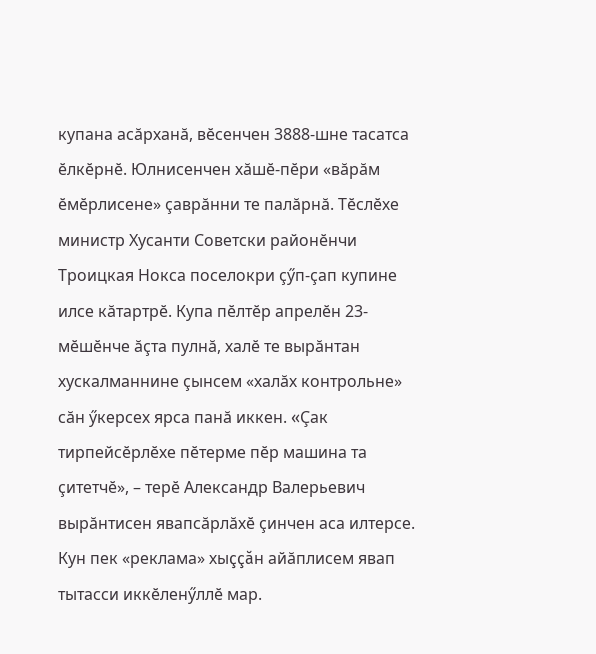купана асăрханă, вӗсенчен 3888-шне тасатса ӗлкӗрнӗ. Юлнисенчен хăшӗ-пӗри «вăрăм ӗмӗрлисене» çаврăнни те палăрнă. Тӗслӗхе министр Хусанти Советски районӗнчи Троицкая Нокса поселокри çӳп-çап купине илсе кăтартрӗ. Купа пӗлтӗр апрелӗн 23-мӗшӗнче ăçта пулнă, халӗ те вырăнтан хускалманнине çынсем «халăх контрольне» сăн ӳкерсех ярса панă иккен. «Çак тирпейсӗрлӗхе пӗтерме пӗр машина та çитетчӗ», – терӗ Александр Валерьевич вырăнтисен явапсăрлăхӗ çинчен аса илтерсе. Кун пек «реклама» хыççăн айăплисем явап тытасси иккӗленӳллӗ мар.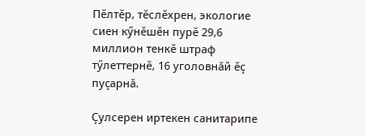Пӗлтӗр, тӗслӗхрен, экологие сиен кӳнӗшӗн пурӗ 29,6 миллион тенкӗ штраф тӳлеттернӗ, 16 уголовнăй ӗç пуçарнă.

Çулсерен иртекен санитарипе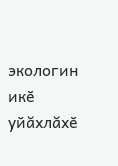экологин икӗ уйăхлăхӗ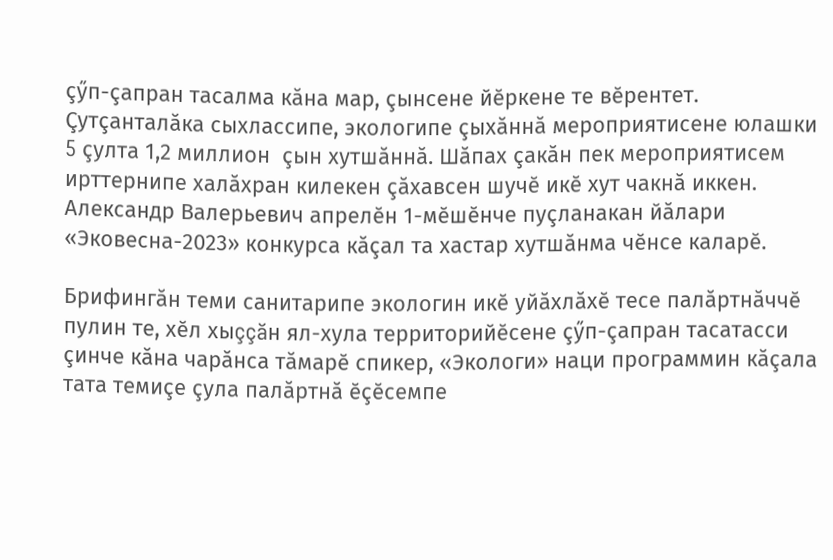çӳп-çапран тасалма кăна мар, çынсене йӗркене те вӗрентет. Çутçанталăка сыхлассипе, экологипе çыхăннă мероприятисене юлашки 5 çулта 1,2 миллион  çын хутшăннă. Шăпах çакăн пек мероприятисем ирттернипе халăхран килекен çăхавсен шучӗ икӗ хут чакнă иккен. Александр Валерьевич апрелӗн 1-мӗшӗнче пуçланакан йăлари «Эковесна-2023» конкурса кăçал та хастар хутшăнма чӗнсе каларӗ.

Брифингăн теми санитарипе экологин икӗ уйăхлăхӗ тесе палăртнăччӗ пулин те, хӗл хыççăн ял-хула территорийӗсене çӳп-çапран тасатасси çинче кăна чарăнса тăмарӗ спикер, «Экологи» наци программин кăçала тата темиçе çула палăртнă ӗçӗсемпе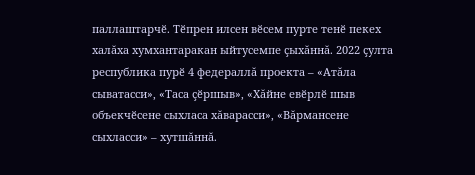паллаштарчӗ. Тӗпрен илсен вӗсем пурте тенӗ пекех халăха хумхантаракан ыйтусемпе çыхăннă. 2022 çулта республика пурӗ 4 федераллă проекта – «Атăла сыватасси», «Таса çӗршыв», «Хăйне евӗрлӗ шыв объекчӗсене сыхласа хăварасси», «Вăрмансене сыхласси» – хутшăннă.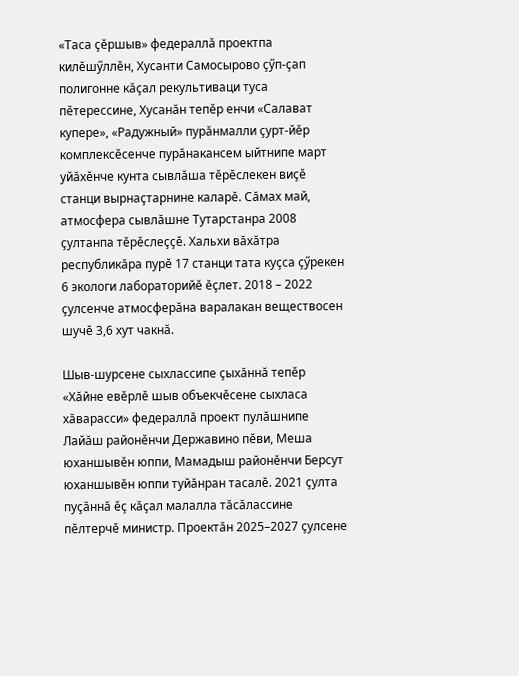«Таса çӗршыв» федераллă проектпа килӗшӳллӗн, Хусанти Самосырово çӳп-çап полигонне кăçал рекультиваци туса пӗтерессине, Хусанăн тепӗр енчи «Салават купере», «Радужный» пурăнмалли çурт-йӗр комплексӗсенче пурăнакансем ыйтнипе март уйăхӗнче кунта сывлăша тӗрӗслекен виçӗ станци вырнаçтарнине каларӗ. Сăмах май, атмосфера сывлăшне Тутарстанра 2008 çултанпа тӗрӗслеççӗ. Хальхи вăхăтра республикăра пурӗ 17 станци тата куçса çӳрекен 6 экологи лабораторийӗ ӗçлет. 2018 – 2022 çулсенче атмосферăна варалакан веществосен шучӗ 3,6 хут чакнă.

Шыв-шурсене сыхлассипе çыхăннă тепӗр «Хăйне евӗрлӗ шыв объекчӗсене сыхласа хăварасси» федераллă проект пулăшнипе Лайăш районӗнчи Державино пӗви, Меша юханшывӗн юппи, Мамадыш районӗнчи Берсут юханшывӗн юппи туйăнран тасалӗ. 2021 çулта пуçăннă ӗç кăçал малалла тăсăлассине пӗлтерчӗ министр. Проектăн 2025–2027 çулсене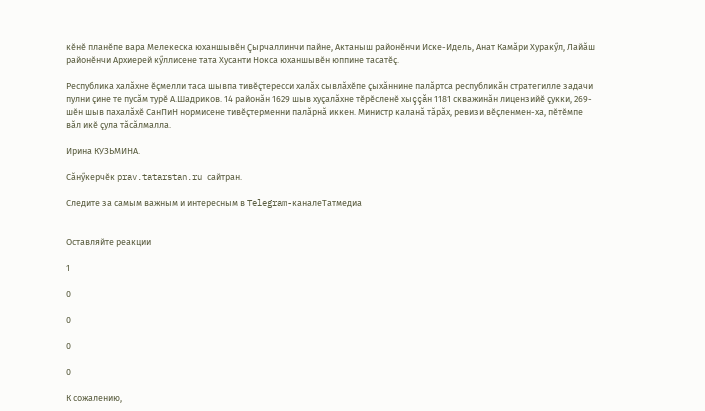кӗнӗ планӗпе вара Мелекеска юханшывӗн Çырчаллинчи пайне, Актаныш районӗнчи Иске-Идель, Анат Камăри Хуракӳл, Лайăш районӗнчи Архиерей кӳллисене тата Хусанти Нокса юханшывӗн юппине тасатӗç.

Республика халăхне ӗçмелли таса шывпа тивӗçтересси халăх сывлăхӗпе çыхăннине палăртса республикăн стратегилле задачи пулни çине те пусăм турӗ А.Шадриков. 14 районăн 1629 шыв хуçалăхне тӗрӗсленӗ хыççăн 1181 скважинăн лицензийӗ çукки, 269-шӗн шыв пахалăхӗ СанПиН нормисене тивӗçтерменни палăрнă иккен. Министр каланă тăрăх, ревизи вӗçленмен-ха, пӗтӗмпе вăл икӗ çула тăсăлмалла.

Ирина КУЗЬМИНА.

Сăнӳкерчӗк prav.tatarstan.ru сайтран.

Следите за самым важным и интересным в Telegram-каналеТатмедиа


Оставляйте реакции

1

0

0

0

0

К сожалению,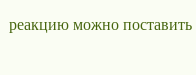реакцию можно поставить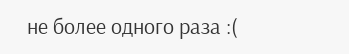не более одного раза :(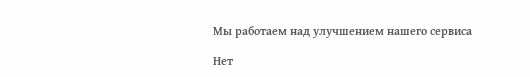Мы работаем над улучшением нашего сервиса

Нет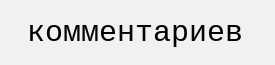комментариев